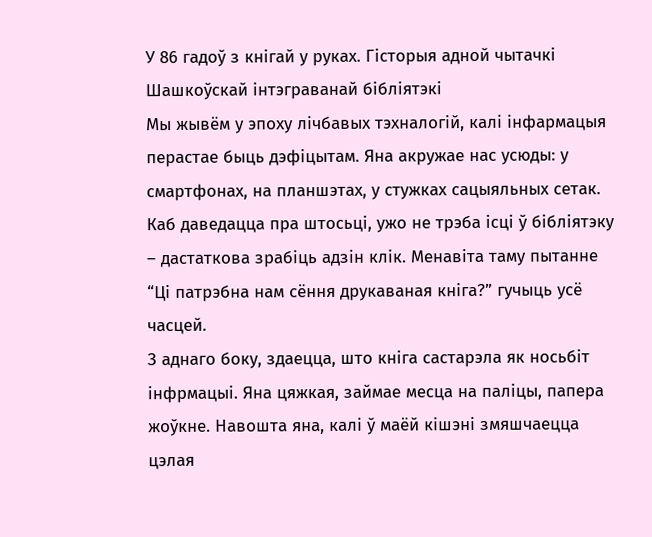У 86 гадоў з кнігай у руках. Гісторыя адной чытачкі Шашкоўскай інтэграванай бібліятэкі
Мы жывём у эпоху лічбавых тэхналогій, калі інфармацыя перастае быць дэфіцытам. Яна акружае нас усюды: у смартфонах, на планшэтах, у стужках сацыяльных сетак.
Каб даведацца пра штосьці, ужо не трэба ісці ў бібліятэку – дастаткова зрабіць адзін клік. Менавіта таму пытанне “Ці патрэбна нам сёння друкаваная кніга?” гучыць усё часцей.
З аднаго боку, здаецца, што кніга састарэла як носьбіт інфрмацыі. Яна цяжкая, займае месца на паліцы, папера жоўкне. Навошта яна, калі ў маёй кішэні змяшчаецца цэлая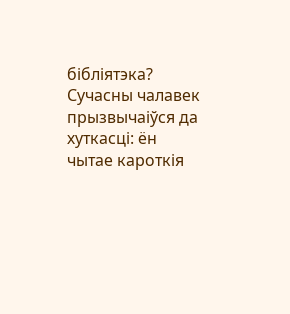бібліятэка? Сучасны чалавек прызвычаіўся да хуткасці: ён чытае кароткія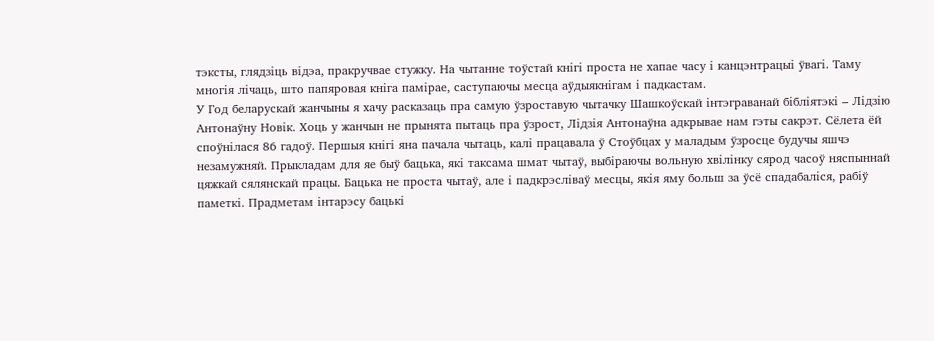тэксты, глядзіць відэа, пракручвае стужку. На чытанне тоўстай кнігі проста не хапае часу і канцэнтрацыі ўвагі. Таму многія лічаць, што папяровая кніга памірае, саступаючы месца аўдыякнігам і падкастам.
У Год беларускай жанчыны я хачу расказаць пра самую ўзроставую чытачку Шашкоўскай інтэграванай бібліятэкі – Лідзію Антонаўну Новік. Хоць у жанчын не прынята пытаць пра ўзрост, Лідзія Антонаўна адкрывае нам гэты сакрэт. Сёлета ёй споўнілася 86 гадоў. Першыя кнігі яна пачала чытаць, калі працавала ў Стоўбцах у маладым ўзросце будучы яшчэ незамужняй. Прыкладам для яе быў бацька, які таксама шмат чытаў, выбіраючы вольную хвілінку сярод часоў няспыннай цяжкай сялянскай працы. Бацька не проста чытаў, але і падкрэсліваў месцы, якія яму больш за ўсё спадабаліся, рабіў паметкі. Прадметам інтарэсу бацькі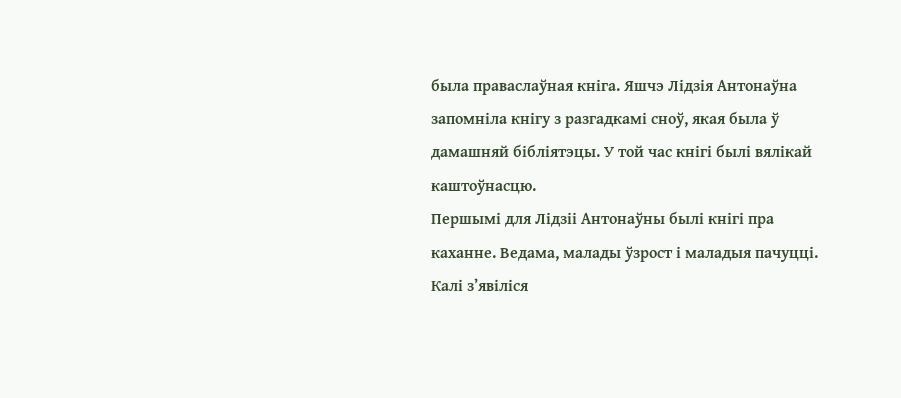была праваслаўная кніга. Яшчэ Лідзія Антонаўна запомніла кнігу з разгадкамі сноў, якая была ў дамашняй бібліятэцы. У той час кнігі былі вялікай каштоўнасцю.
Першымі для Лідзіі Антонаўны былі кнігі пра каханне. Ведама, малады ўзрост і маладыя пачуцці. Калі з’явіліся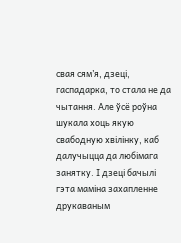свая сям’я, дзеці, гаспадарка, то стала не да чытання. Але ўсё роўна шукала хоць якую свабодную хвілінку, каб далучыцца да любімага занятку. І дзеці бачылі гэта маміна захапленне друкаваным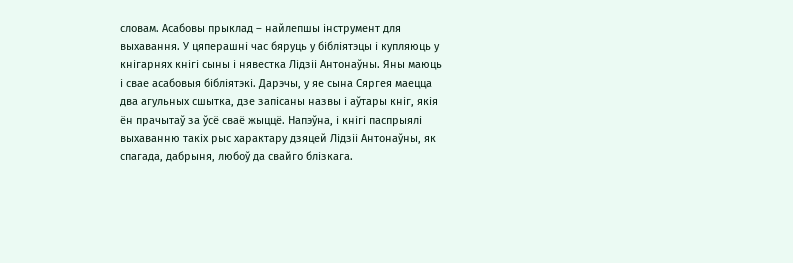словам. Асабовы прыклад – найлепшы інструмент для выхавання. У цяперашні час бяруць у бібліятэцы і купляюць у кнігарнях кнігі сыны і нявестка Лідзіі Антонаўны. Яны маюць і свае асабовыя бібліятэкі. Дарэчы, у яе сына Сяргея маецца два агульных сшытка, дзе запісаны назвы і аўтары кніг, якія ён прачытаў за ўсё сваё жыццё. Напэўна, і кнігі паспрыялі выхаванню такіх рыс характару дзяцей Лідзіі Антонаўны, як спагада, дабрыня, любоў да свайго блізкага.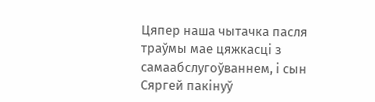Цяпер наша чытачка пасля траўмы мае цяжкасці з самаабслугоўваннем, і сын Сяргей пакінуў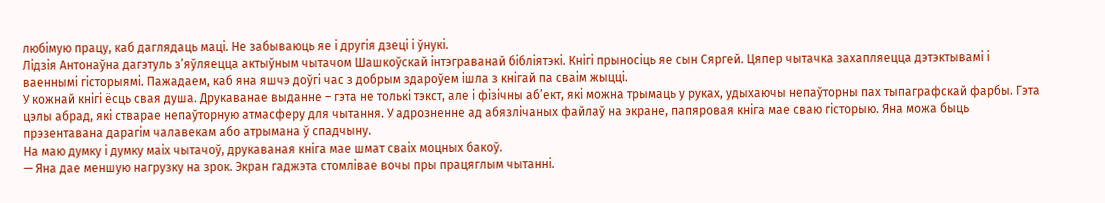любімую працу, каб даглядаць маці. Не забываюць яе і другія дзеці і ўнукі.
Лідзія Антонаўна дагэтуль з’яўляецца актыўным чытачом Шашкоўскай інтэграванай бібліятэкі. Кнігі прыносіць яе сын Сяргей. Цяпер чытачка захапляецца дэтэктывамі і ваеннымі гісторыямі. Пажадаем, каб яна яшчэ доўгі час з добрым здароўем ішла з кнігай па сваім жыцці.
У кожнай кнігі ёсць свая душа. Друкаванае выданне – гэта не толькі тэкст, але і фізічны аб’ект, які можна трымаць у руках, удыхаючы непаўторны пах тыпаграфскай фарбы. Гэта цэлы абрад, які стварае непаўторную атмасферу для чытання. У адрозненне ад абязлічаных файлаў на экране, папяровая кніга мае сваю гісторыю. Яна можа быць прэзентавана дарагім чалавекам або атрымана ў спадчыну.
На маю думку і думку маіх чытачоў, друкаваная кніга мае шмат сваіх моцных бакоў.
— Яна дае меншую нагрузку на зрок. Экран гаджэта стомлівае вочы пры працяглым чытанні.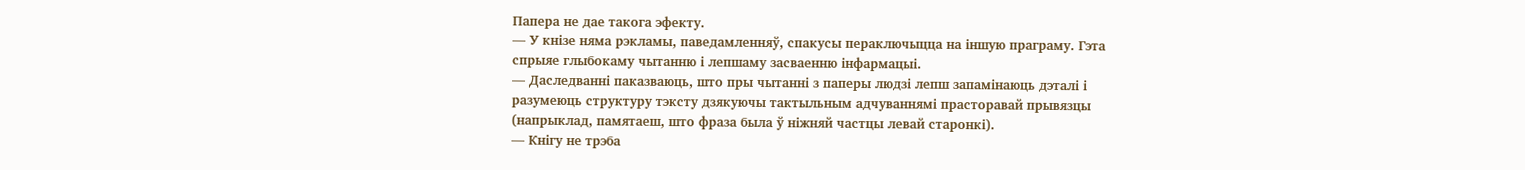Папера не дае такога эфекту.
— У кнізе няма рэкламы, паведамленняў, спакусы пераключыцца на іншую праграму. Гэта спрыяе глыбокаму чытанню і лепшаму засваенню інфармацыі.
— Даследванні паказваюць, што пры чытанні з паперы людзі лепш запамінаюць дэталі і разумеюць структуру тэксту дзякуючы тактыльным адчуваннямі прасторавай прывязцы (напрыклад, памятаеш, што фраза была ў ніжняй частцы левай старонкі).
— Кнігу не трэба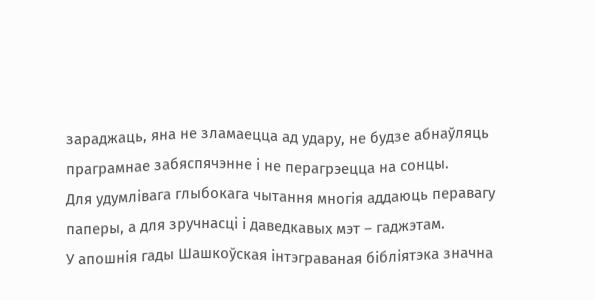зараджаць, яна не зламаецца ад удару, не будзе абнаўляць праграмнае забяспячэнне і не перагрэецца на сонцы.
Для удумлівага глыбокага чытання многія аддаюць перавагу паперы, а для зручнасці і даведкавых мэт – гаджэтам.
У апошнія гады Шашкоўская інтэграваная бібліятэка значна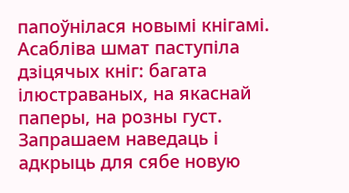папоўнілася новымі кнігамі. Асабліва шмат паступіла дзіцячых кніг: багата ілюстраваных, на якаснай паперы, на розны густ. Запрашаем наведаць і адкрыць для сябе новую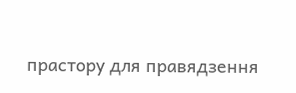прастору для правядзення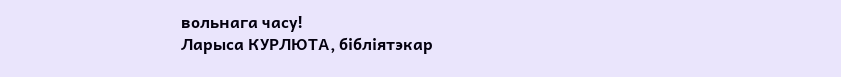вольнага часу!
Ларыса КУРЛЮТА, бібліятэкар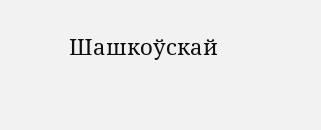Шашкоўскай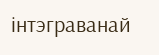інтэграванай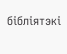бібліятэкі